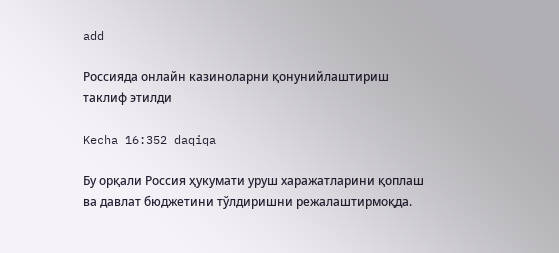add

Россияда онлайн казиноларни қонунийлаштириш таклиф этилди

Kecha 16:352 daqiqa

Бу орқали Россия ҳукумати уруш харажатларини қоплаш ва давлат бюджетини тўлдиришни режалаштирмоқда.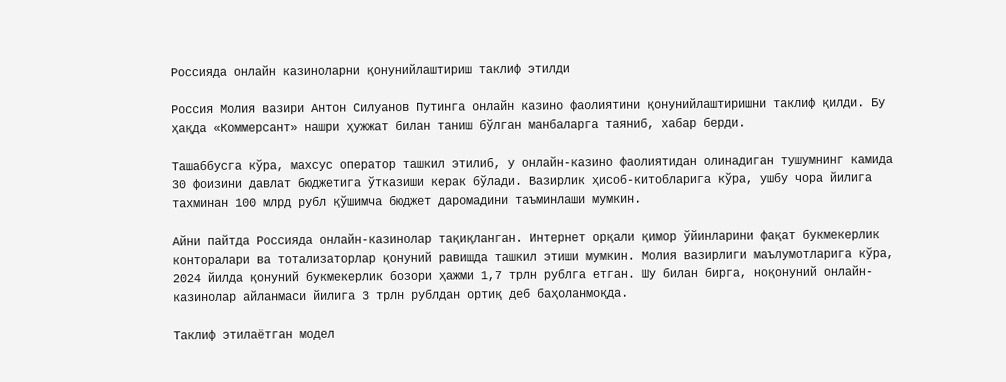Россияда онлайн казиноларни қонунийлаштириш таклиф этилди

Россия Молия вазири Антон Силуанов Путинга онлайн казино фаолиятини қонунийлаштиришни таклиф қилди. Бу ҳақда «Коммерсант» нашри ҳужжат билан таниш бўлган манбаларга таяниб, хабар берди.

Ташаббусга кўра, махсус оператор ташкил этилиб, у онлайн-казино фаолиятидан олинадиган тушумнинг камида 30 фоизини давлат бюджетига ўтказиши керак бўлади. Вазирлик ҳисоб-китобларига кўра, ушбу чора йилига тахминан 100 млрд рубл қўшимча бюджет даромадини таъминлаши мумкин.

Айни пайтда Россияда онлайн-казинолар тақиқланган. Интернет орқали қимор ўйинларини фақат букмекерлик конторалари ва тотализаторлар қонуний равишда ташкил этиши мумкин. Молия вазирлиги маълумотларига кўра, 2024 йилда қонуний букмекерлик бозори ҳажми 1,7 трлн рублга етган. Шу билан бирга, ноқонуний онлайн-казинолар айланмаси йилига 3 трлн рублдан ортиқ деб баҳоланмоқда.

Таклиф этилаётган модел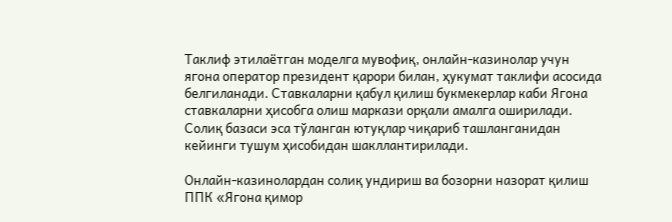Таклиф этилаётган моделга мувофиқ, онлайн-казинолар учун ягона оператор президент қарори билан, ҳукумат таклифи асосида белгиланади. Ставкаларни қабул қилиш букмекерлар каби Ягона ставкаларни ҳисобга олиш маркази орқали амалга оширилади. Солиқ базаси эса тўланган ютуқлар чиқариб ташланганидан кейинги тушум ҳисобидан шакллантирилади.

Онлайн-казинолардан солиқ ундириш ва бозорни назорат қилиш ППК «Ягона қимор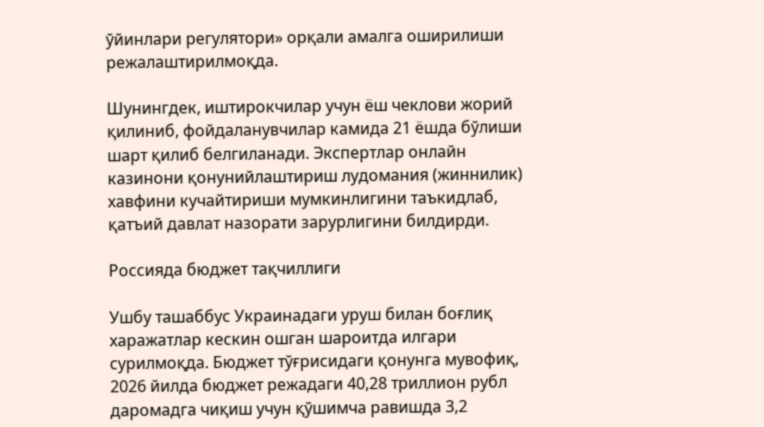ўйинлари регулятори» орқали амалга оширилиши режалаштирилмоқда.

Шунингдек, иштирокчилар учун ёш чеклови жорий қилиниб, фойдаланувчилар камида 21 ёшда бўлиши шарт қилиб белгиланади. Экспертлар онлайн казинони қонунийлаштириш лудомания (жиннилик) хавфини кучайтириши мумкинлигини таъкидлаб, қатъий давлат назорати зарурлигини билдирди.

Россияда бюджет тақчиллиги

Ушбу ташаббус Украинадаги уруш билан боғлиқ харажатлар кескин ошган шароитда илгари сурилмоқда. Бюджет тўғрисидаги қонунга мувофиқ, 2026 йилда бюджет режадаги 40,28 триллион рубл даромадга чиқиш учун қўшимча равишда 3,2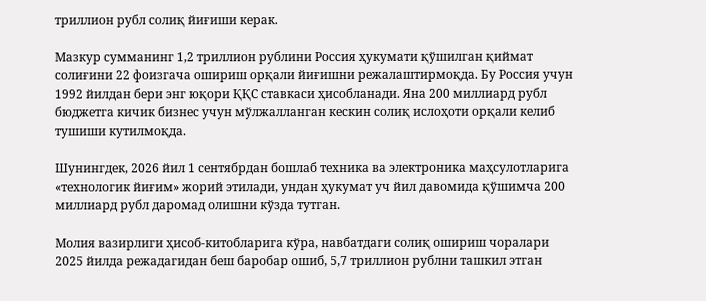триллион рубл солиқ йиғиши керак.

Мазкур сумманинг 1,2 триллион рублини Россия ҳукумати қўшилган қиймат солиғини 22 фоизгача ошириш орқали йиғишни режалаштирмоқда. Бу Россия учун 1992 йилдан бери энг юқори ҚҚС ставкаси ҳисобланади. Яна 200 миллиард рубл бюджетга кичик бизнес учун мўлжалланган кескин солиқ ислоҳоти орқали келиб тушиши кутилмоқда.

Шунингдек, 2026 йил 1 сентябрдан бошлаб техника ва электроника маҳсулотларига «технологик йиғим» жорий этилади, ундан ҳукумат уч йил давомида қўшимча 200 миллиард рубл даромад олишни кўзда тутган.

Молия вазирлиги ҳисоб-китобларига кўра, навбатдаги солиқ ошириш чоралари 2025 йилда режадагидан беш баробар ошиб, 5,7 триллион рублни ташкил этган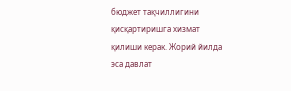бюджет тақчиллигини қисқартиришга хизмат қилиши керак. Жорий йилда эса давлат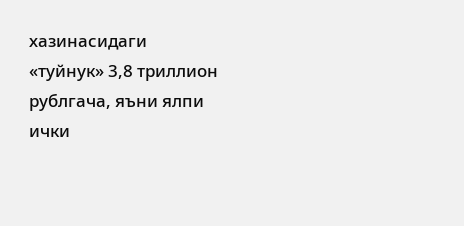хазинасидаги «туйнук» 3,8 триллион рублгача, яъни ялпи ички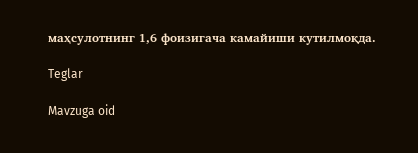маҳсулотнинг 1,6 фоизигача камайиши кутилмоқда.

Teglar

Mavzuga oid